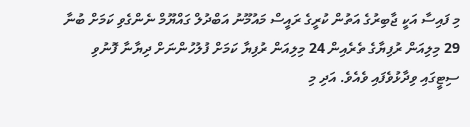މި ފައިސާ އަކީ ޖާބިރުގެ އަތުން ކުރީގެ ރައީސް މައުމޫނު އަބްދުލް ގައްޔޫމް ނެންގެވި ކަމަށް ބުނާ 29 މިލިއަން ރުފިޔާގެ ތެރެއިން 24 މިލިއަން ރުފިޔާ ކަމަށް ފުލުހުންނަށް ދިޔާނާ ފޮނުވި ސިޓީގައި ވިދާޅުވެފައި ވެއެވެ. އަދި މި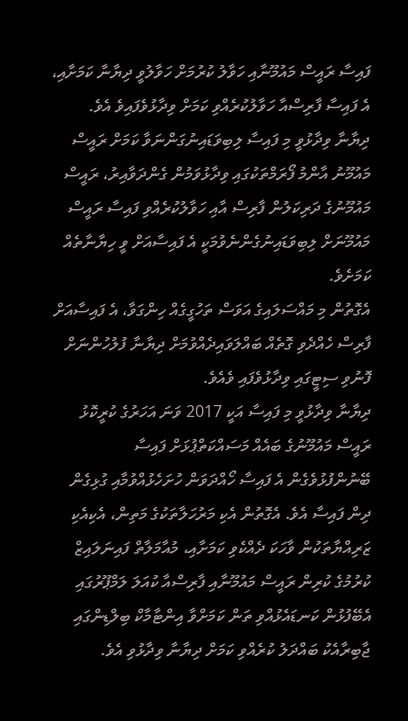ފައިސާ ރައީސް މައުމޫނާއި ހަވާލު ކުރުމަށް ހަވާލުވީ ދިޔާނާ ކަމަށާއި، އެ ފައިސާ ފާރިސްއާ ހަވާލުކުރެއްވި ކަމަށް ވިދާޅުވެފައިވެ އެވެ.
ދިޔާނާ ވިދާޅުވީ މި ފައިސާ ލިބިވަޑައިނުގަންނަވާ ކަމަށް ރައީސް މައުމޫނު އާންމު ފޯރަމްތަކުގައި ވިދާޅުވަމުން ގެންދަވާއިރު، ރައީސް މައުމޫނުގެ ދަރިކަލުން ފާރިސް އާއި ހަވާލުކުރެއްވި ފައިސާ ރައީސް މައުމޫނަށް ލިބިވަޑައިނުގެންނެވުމަކީ އެ ފައިސާއަށް ވީ ހިޔާނާތެއް ކަމަށެވެ.
އެގޮތުން މި މައްސަލައިގެ އަވަސް ތަހުގީގެއް ހިންގަވާ، އެ ފައިސާއަށް ފާރިސް ހެއްދެވި ގޮތެއް ބައްލަވައިދެއްވުމަށް ދިޔާނާ ފުލުހުންނަށް ފޮނުވި ސިޓީގައި ވިދާޅުވެފައި ވެއެވެ.
ދިޔާނާ ވިދާޅުވީ މި ފައިސާ އަކީ 2017 ވަނަ އަހަރުގެ ކުރީކޮޅު ރައީސް މައުމޫނުގެ ބައެއް މަސައްކަތްޕުޅަށް ފައިސާ ބޭނުންފުޅުވެގެން އެ ފައިސާ ހޯއްދަވަން ހުށަހެޅުއްވުމާއި ގުޅިގެން ދިން ފައިސާ އެވެ. އެގޮތުން އެކި މަރުހަލާތަކުގެ މަތިން، އެކިއެކި ޒަރިއްޔާތަކުން ވާހަކަ ދެއްކެވި ކަމަށާއި، މުއާމަލާތް ފައިނަލައިޒް ކުރުމުގެ ކުރިން ރައީސް މައުމޫނާއި ފާރިސްއާ ކުއަލަ ލަމްޕޫރުގައި އެބޭފުޅުން ކަނޑައެޅުއްވި ތަން ކަމަށްވާ އިންޓާމާކް ބިލްޑިންގައި ޖާބިރާއެކު ބައްދަލު ކުރެއްވި ކަމަށް ދިޔާނާ ވިދާޅުވި އެވެ.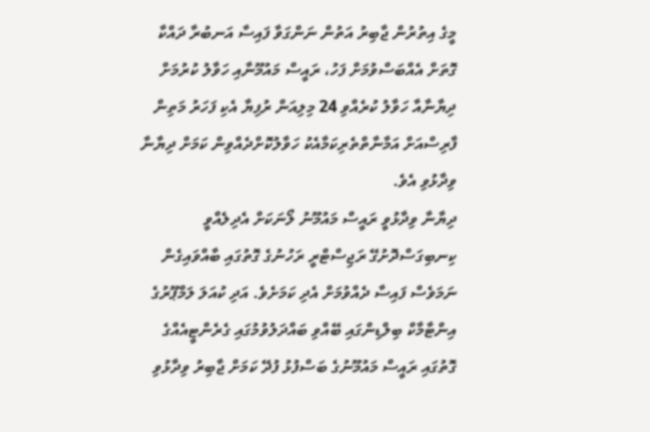މީގެ އިތުރުން ޖާބިރު އަތުން ނަންގަވާ ފައިސާ އަނބުރާ ދައްކާ ގޮތަށް އެއްބަސްވުމަށް ފަހު، ރައީސް މައުމޫނާއި ހަވާލު ކުރުމަށް ދިޔާނާއާ ހަވާލު ކުރެއްވި 24 މިލިއަން ރުފިޔާ އެކި ފަހަރު މަތިން ފާރިސްއަށް އަމާނާތްތެރިކަމާއެކު ހަވާލުކޮށްދެއްވިން ކަމަށް ދިޔާނާ ވިދާޅުވި އެވެ.
ދިޔާނާ ވިދާޅުވީ ރައީސް މައުމޫނު ލޯނަކަށް އެދިލެއްވީ ކިނބިގަސްދޮށުގޭ ރަޖިސްޓްރީ ރަހުނުގެ ގޮތުގައި ބާއްވައިގެން ނަމަވެސް ފައިސާ ދެއްވުމަށް އެދި ކަމަށެވެ. އަދި ކުއަލަ ލަމްޕޫރުގެ އިންޓާމާކް ބިލްޑިންގައި ބޭއްވި ބައްދަލުވުމުގައި ގެރެންޓީއެއްގެ ގޮތުގައި ރައީސް މައުމޫނުގެ ބަސްފުޅު ފުދޭ ކަމަށް ޖާބިރު ވިދާޅުވި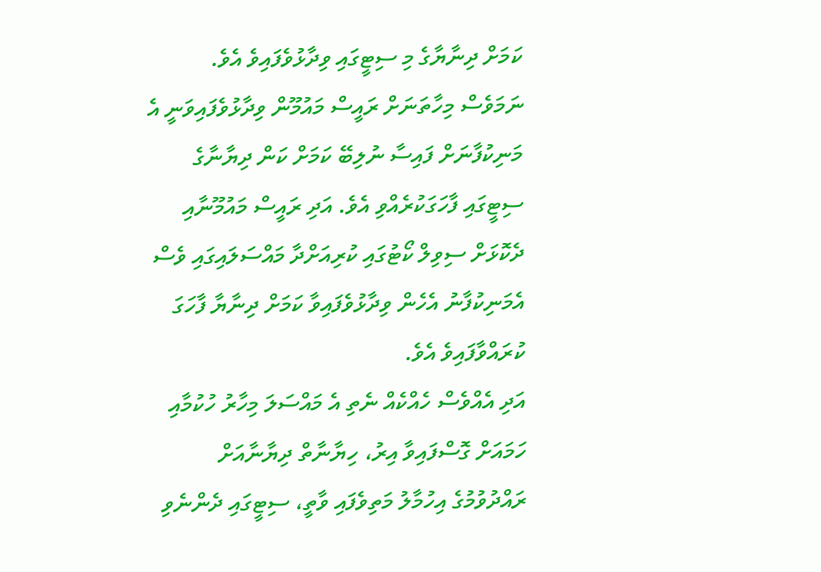ކަމަށް ދިނާޔާގެ މި ސިޓީގައި ވިދާޅުވެފައިވެ އެވެ.
ނަމަވެސް މިހާތަނަށް ރައީސް މައުމޫން ވިދާޅުވެފައިވަނީ އެ މަނިކުފާނަށް ފައިސާ ނުލިބޭ ކަމަށް ކަން ދިޔާނާގެ ސިޓީގައި ފާހަގަކުރެއްވި އެވެ. އަދި ރައީސް މައުމޫނާއި ދެކޮޅަށް ސިވިލް ކޯޓުގައި ކުރިއަށްދާ މައްސަލައިގައި ވެސް އެމަނިކުފާނު އެހެން ވިދާޅުވެފައިވާ ކަމަށް ދިނާޔާ ފާހަގަ ކުރައްވާފައިވެ އެވެ.
އަދި އެއްވެސް ހެއްކެއް ނެތި އެ މައްސަލަ މިހާރު ހުކުމާއި ހަމައަށް ގޮސްފައިވާ އިރު، ހިޔާނާތް ދިޔާނާއަށް ރައްދުވުމުގެ އިހުމާލު މަތިވެފައި ވާތީ، ސިޓީގައި ދެންނެވި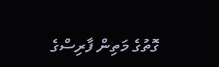ގޮތުގެ މަތިން ފާރިސްގެ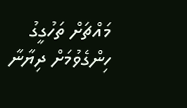މައްޗަށް ތަހުގީގު ހިންގެވުމަށް ދިޔާނާ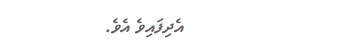އެދިފައިވެ އެވެ.